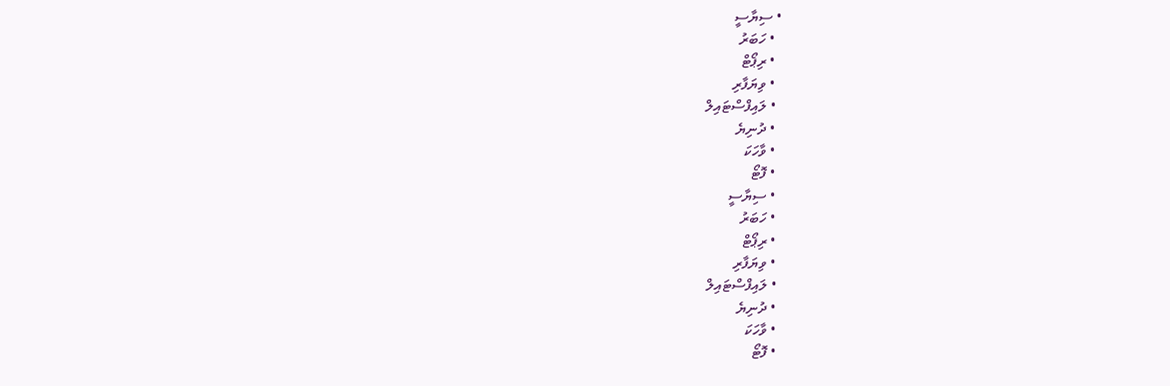• ސިޔާސީ
  • ހަބަރު
  • ރިޕޯޓް
  • ވިޔަފާރި
  • ލައިފްސްޓައިލް
  • ދުނިޔެ
  • ވާހަކަ
  • ފޮޓޯ
  • ސިޔާސީ
  • ހަބަރު
  • ރިޕޯޓް
  • ވިޔަފާރި
  • ލައިފްސްޓައިލް
  • ދުނިޔެ
  • ވާހަކަ
  • ފޮޓޯ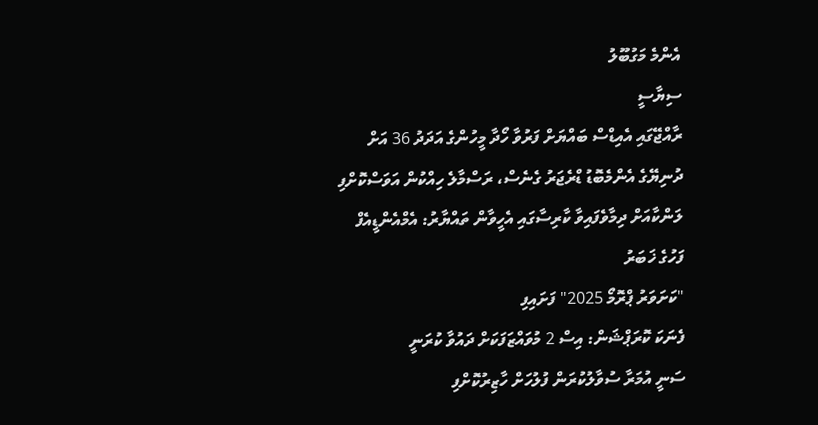އެންމެ މަގުބޫލު
ސިޔާސީ
ރާއްޖޭގައި އެއިޑްސް ބައްޔަށް ފަރުވާ ހޯދާ މީހުންގެ އަދަދު 36 އަށް
ދުނިޔޭގެ އެންމެބޮޑު ޑްރެޖަރު ގެނެސް، ރަސްމާލެ ހިއްކުން އަވަސްކޮށްފި
ލަންކާއަށް ދިމާވެފައިވާ ކާރިސާގައި އެހީވާން ތައްޔާރު: އެމްއެންޑީއެފް
ފަހުގެ ޚަބަރު
"ކަށަވަރު ޕްރޮމޯ 2025" ފަށައިފި
ފެނަކަ ކޮރަޕްޝަން: އިސް 2 މުވައްޒަފަކަށް ދައުވާ ކުރަނީ
ސަނީ އުމަރާ ސުވާލުކުރަން ފުލުހަށް ހާޒިރުކޮށްފި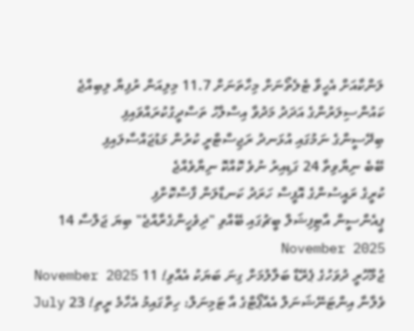ލަންކާއަށް އެހީވާ ޓެލެތޯނަށް މިހާތަނަށް 11.7 މިލިއަން ރުފިޔާ ލިބިއްޖެ
ކައުންސިލަރުންގެ އަދަދު މަދުވާ އިސްލާހު ތަސްދީގުކުރައްވައިފި
ބިދޭސީންގެ ނަމުގައި އުޅަނދު ރަޖިސްޓްރީ ކުރުން މަޑުޖައްސާލައިފި
ބޭބެ ނިޔާވިތާ 24 ގަޑިއިރު ނުވެ ކޮއްކޮ ނިޔާވެއްޖެ
ކުރީގެ ރައީސުންގެ އޮފީސް ހަރަދު ކަނޑާލަން ފާސްކޮށްފި
ޕީއެންސީން އާޓިފިޝަލް ބީޗުގައި ބޭއްވި "ދިވެހީންގެރާއްޖެ" ބިޔަ ޖަލްސާ 14 November 2025
ޖުމްހޫރީ ދުވަހުގެ ޕެރޭޑް ބަލާލުމަށް ގިނަ ބަޔަކު އެއްވި! 11 November 2025
ވެލާނާ އިންޓަނޭޝަނަލް އެއާޕޯޓްގެ އާ ޓަމިނަލް: ހިތްގައިމު އެހާމެ ރީތި! 23 July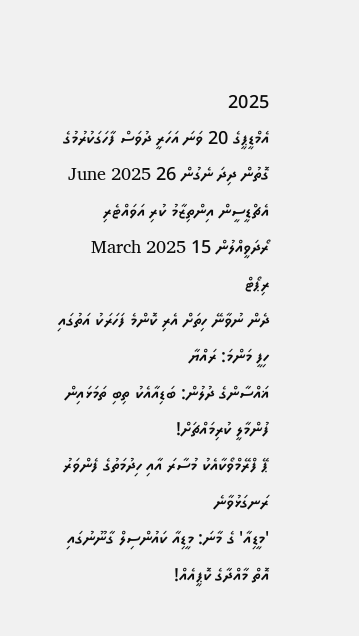2025
އެމްޑީޕީގެ 20 ވަނަ އަހަރީ ދުވަސް ފާހަގަކުރުމުގެ ގޮތުން ދިދަ ނެގުން 26 June 2025
އެޗްޑީސީން އިންތިޒާމު ކުރި އަވައްޓެރި ރޯދަވީއްލުން 15 March 2025
ރިޕޯޓް
ދެން ނުވާނޭ ހިތަށް އެރި ކޮންމެ ފަހަރަކު އަތުގައި ހިފީ މަންމަ: ރައްޔާ
ޣައްސާންގެ ދުލުން: ބަޑިއާއެކު ތިބި ތަމަޅައިން ފުންމާލީ ކުރިމައްޗަށް!
ޕޭ ފްރޭމްވޯކާއެކު މުސާރަ އާއި ހިދުމަތުގެ ފެންވަރު ރަނގަޅުވާނެ
'މީޑިއާ' ގެ މާނަ: މީޑިއާ ކައުންސިލް ގާނޫނުގައި އޮތް މާއްދާގެ ކޮޕީއެއް!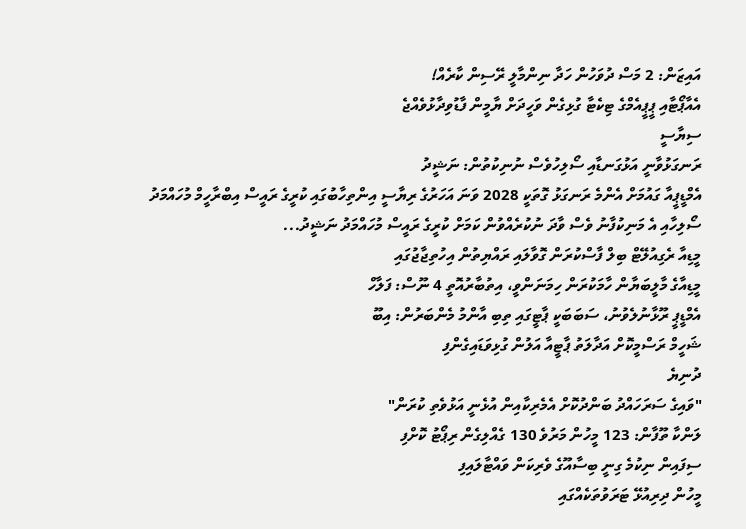އައިޒަން: 2 މަސް ދުވަހުން ހަދާ ނިންމާލީ ރޭސިން ކާރެއް!
އެއާޕޯޓާއި ޕީޕީއެމްގެ ޓިކެޓާ ގުޅިގެން ވަހީދަށް ޔާމީން ފާޑުވިދާޅުވެއްޖެ
ސިޔާސީ
ރަނގަޅުވާނީ އަޅުގަނޑާއި ސޯލިހުވެސް ނުނިކުތުން: ނަޝީދު
އެމްޑީޕީއާ ގައުމަށް އެންމެ ރަނގަޅު ގޮތަކީ 2028 ވަނަ އަހަރުގެ ރިޔާސީ އިންތިހާބުގައި ކުރީގެ ރައީސް އިބްރާހީމް މުހައްމަދު ސޯލިހާއި އެ މަނިކުފާނު ވެސް ވާދަ ނުކުރެއްވުން ކަމަށް ކުރީގެ ރައީސް މުހައްމަދު ނަޝީދު...
މީޑިއާ ރެގިއުލޭޓް ބިލް ފާސްކުރަން ގޮވާލައި ރައްޔިތުން އިހުތިޖާޖުގައި
މީޑިއާގެ މާލީބަޔާން ހާމަކުރަން ހިމަނަންވީ، އިތުބާރުއޮތީ 4 ނޫސް: ފަލާހް
އެމްޑީޕީ ރޫޅާނުލެވުނު، ސަބަބަކީ ޕާޓީގައި ތިބި އާންމު މެންބަރުން: އިބޫ
ޝަހީމް ރަސްމީކޮށް އަދާލަތު ޕާޓީއާ އަލުން ގުޅިވަޑައިގެންފި
ދުނިޔެ
"ވައިގެ ސަރަހައްދު ބަންދުކޮށް އެމެރިކާއިން އުޅެނީ އަޅުވެތި ކުރަން"
ލަންކާ ތޫފާން: 123 މީހުން މަރުވެ 130 ގެއްލިގެން ރިޕޯޓު ކޮށްފި
ސިފައިން ނިކުމެ ގިނީ ބިސާއޫގެ ވެރިކަން ވައްޓާލައިފި
މީހުން ދިރިއުޅޭ ޓަރަވުތަކެއްގައި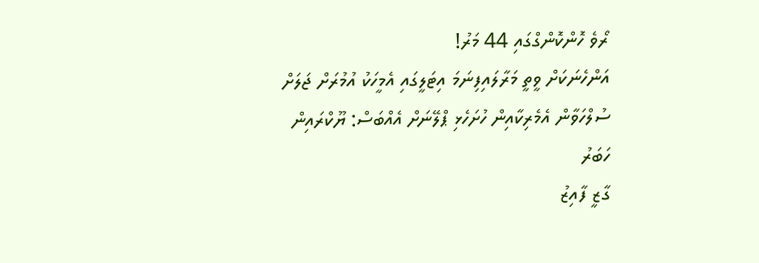ރޯވެ ހޮންކޮންގްގައި 44 މަރު!
އަންހެނަކަށް ވީތީ މަރާލައިފިނަމަ އިޓަލީގައި އެމީހަކު އުމުރަށް ޖަލަށް
ސުލްހަވާން އެމެރިކާއިން ހުށަހެޅި ޕްލޭނަށް އެއްބަސް: ޔޫކްރައިން
ހަބަރު
ގާޒީ ފާއިޒު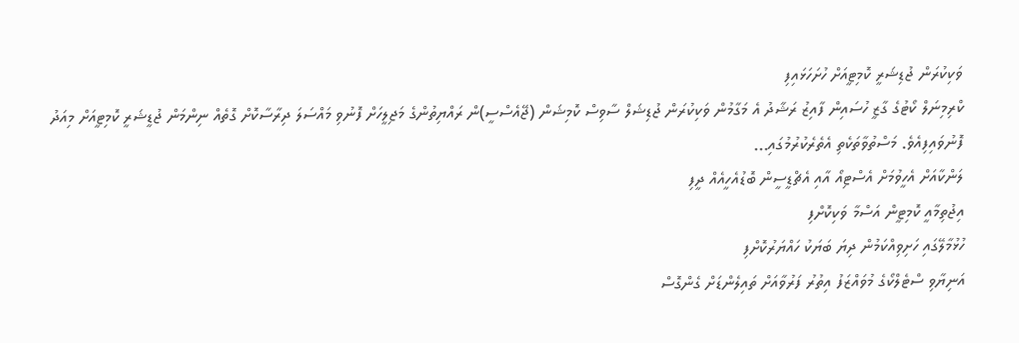ވަކިކުރަން ޖުޑިޝަރީ ކޮމިޓީއަށް ހުށަހަޅައިފި
ކްރިމިނަލް ކޯޓުގެ ގާޒީ ހުސައިން ފާއިޒު ރަޝާދު އެ މަގާމުން ވަކިކުރަން ޖުޑިޝަލް ސާވިސް ކޮމިޝަން (ޖޭއެސްސީ)ން ރައްޔިތުންގެ މަޖިލީހަށް ފޮނުވި މައްސަލަ ދިރާސާކޮށް ގޮތެއް ނިންމަން ޖުޑީޝަރީ ކޮމިޓީއަށް މިއަދު ފޮނުވައިފިއެވެ. މަސްތުވާތަކެތި އެތެރެކުރުމުގައި...
ލަންކާއަށް އެހީވުމަށް އެސްޓިއޯ އާއި އެޗްޑީސީން ބޮޑުއެހީއެއް ދީފި
އިޖުތިމާއީ ކޮމިޓީން އަސްމާ ވަކިކޮށްފި
ހުޅުމާލޭގައި ހަށިވިއްކަމުން ދިޔަ ބަޔަކު ހައްޔަރުކޮށްފި
އަނިޔާވި ސްޓެލްކޯގެ މުވައްޒަފު އިތުރު ފަރުވާއަށް ތައިލެންޑަށް ގެންގޮސް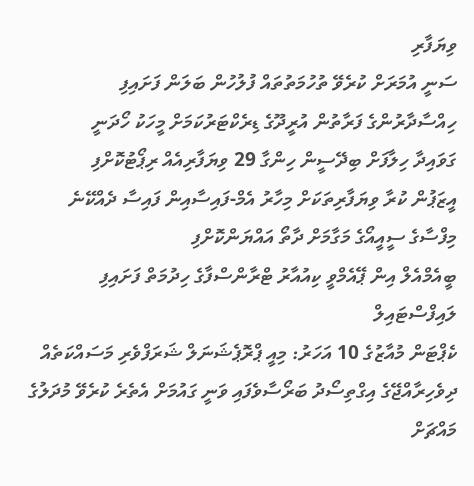ވިޔަފާރި
ސަނީ އުމަރަށް ކުރެވޭ ތުހުމަތުތައް ފުލުހުން ބަލަން ފަށައިފި
ހިއްސާދާރުންގެ ފަރާތުން އުރީދޫގެ ޑިރެކްޓަރުކަމަށް މީހަކު ހޯދަނީ
ގަވައިދާ ހިލާފަށް ބިދޭސީން ހިންގާ 29 ވިޔަފާރިއެއް ރިޕޯޓުކޮށްފި
އީޒަޕުން ކުރާ ވިޔަފާރިތަކަށް މިހާރު އެމް-ފައިސާއިން ފައިސާ ދެއްކޭނެ
މިފްސާގެ ސީއީއޯގެ މަގާމަށް ދާތޯ އައްޔަންކޮށްފި
ބީއެމްއެލް އިން ޕޭއެމްވީ ކިއުއާރު ޓްރާންސްފާގެ ހިދުމަތް ފަށައިފި
ލައިފްސްޓައިލް
ކެޕްޓަން މުއާޒުގެ 10 އަހަރު: މިއީ ޕްރޮޕެޝަނަލް ޝަރަފްވެރި މަސައްކަތެއް
ދިވެހިރާއްޖޭގެ އިގްތިސޯދު ބަރޯސާވެފައި ވަނީ ގައުމަށް އެތެރެ ކުރެވޭ މުދަލުގެ މައްޗަށް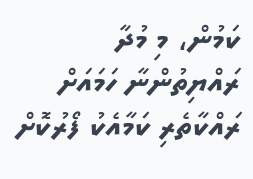ކަމުން، މި މުދާ ރައްޔިތުންނާ ހަމައަށް ރައްކާތެރި ކަމާއެކު ފޯރުކޮށް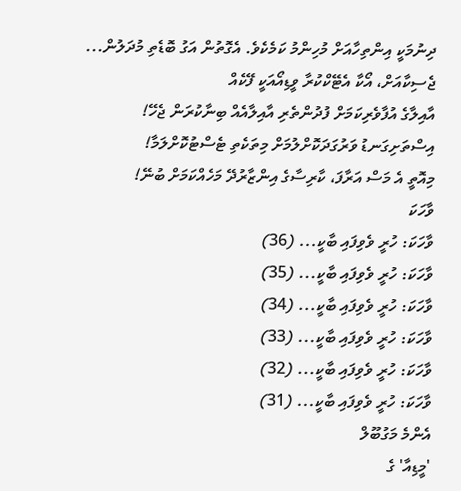ދިނުމަކީ އިންތިހާއަށް މުހިންމު ކަމެކެވެ. އެގޮތުން އަގު ބޮޑެތި މުދަލުން...
ޖެސިކާއަށް، އޯކާ އެޓޭކްކުރާ ވީޑިއޯއަކީ ފޭކެއް
އާއިލާގެ އުފާވެރިކަމަށް ފުދުންތެރި އާއިލާއެއް ބިނާކުރަން ޖެހޭ!
އިސްތަށިގަނޑު ވަރުގަދަކޮށްލުމަށް މިތަކެތި ޓެސްޓުކޮށްލަމާ!
މިއޮތީ އެ މަސް އަރާފަ، ކާރިސާގެ އިންޒާރުދޭ މަހެއްކަމަށް ބުނޭ!
ވާހަކަ
ވާހަކަ: ހުރީ ވެވިފައި ބާކީ... (36)
ވާހަކަ: ހުރީ ވެވިފައި ބާކީ... (35)
ވާހަކަ: ހުރީ ވެވިފައި ބާކީ... (34)
ވާހަކަ: ހުރީ ވެވިފައި ބާކީ... (33)
ވާހަކަ: ހުރީ ވެވިފައި ބާކީ... (32)
ވާހަކަ: ހުރީ ވެވިފައި ބާކީ... (31)
އެންމެ މަގުބޫލް
'މީޑިއާ' ގެ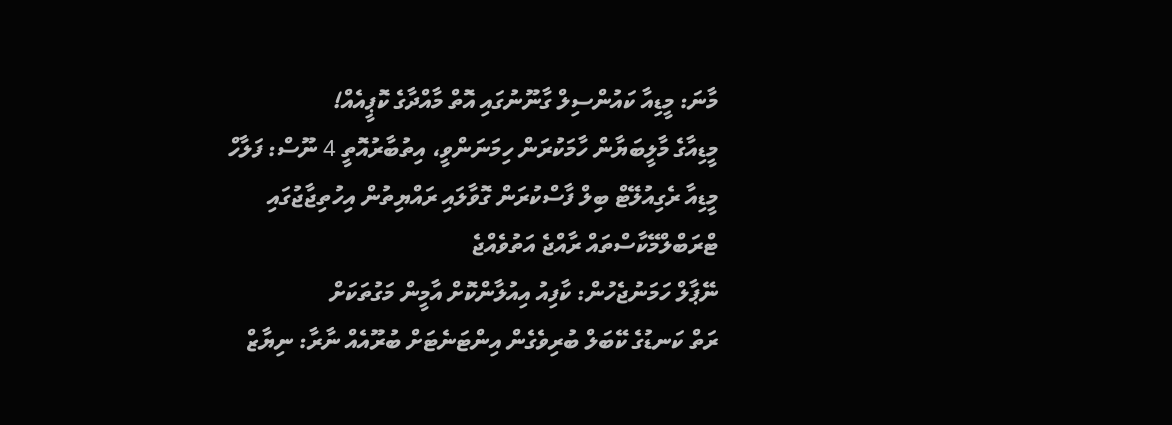މާނަ: މީޑިއާ ކައުންސިލް ގާނޫނުގައި އޮތް މާއްދާގެ ކޮޕީއެއް!
މީޑިއާގެ މާލީބަޔާން ހާމަކުރަން ހިމަނަންވީ، އިތުބާރުއޮތީ 4 ނޫސް: ފަލާހް
މީޑިއާ ރެގިއުލޭޓް ބިލް ފާސްކުރަން ގޮވާލައި ރައްޔިތުން އިހުތިޖާޖުގައި
ޓްރަބްލްމޭކާސްތައް ރާއްޖެ އަތުވެއްޖެ
ނޭޕާލް ހަމަނުޖެހުން: ކާފިއު އިއުލާންކޮށް އާމީން މަގުތަކަށް
ރަތް ކަނޑުގެ ކޭބަލް ބުރިވެގެން އިންޓަނެޓަށް ބުރޫއެއް ނާރާ: ނިޔާޒް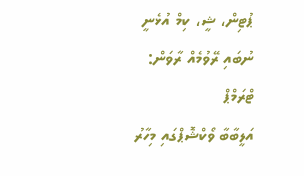ޕުޓިން، ޝީ، ކިމް އުޅެނީ ނުބައި ރޭވުމެއް ރާވަން: ޓްރަމްޕް
އަލީބާބާ ވޯކްޝޮޕްގައި މިހާރު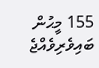155 މީޙުން ބައިވެރިވެއްޖެ